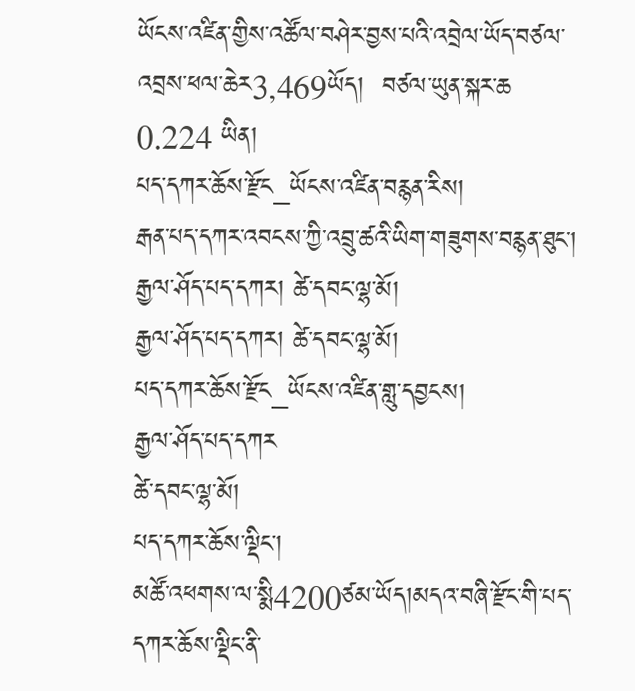ཡོངས་འཛིན་གྱིས་འཚོལ་བཤེར་བྱས་པའི་འབྲེལ་ཡོད་བཙལ་འབྲས་ཕལ་ཆེར3,469ཡོད།  བཙལ་ཡུན་སྐར་ཆ 0.224 ཡིན།
པད་དཀར་ཆོས་རྫོང_ཡོངས་འཛིན་བརྙན་རིས།
རྒན་པད་དཀར་འབངས་ཀྱི་འབྲུ་ཚའི་ཡིག་གཟུགས་བརྙན་ཐུང་།
རྒྱལ་ཤོད་པད་དཀར། ཚེ་དབང་ལྷ་མོ།
རྒྱལ་ཤོད་པད་དཀར། ཚེ་དབང་ལྷ་མོ།
པད་དཀར་ཆོས་རྫོང_ཡོངས་འཛིན་གླུ་དབྱངས།
རྒྱལ་ཤོད་པད་དཀར
ཚེ་དབང་ལྷ་མོ།
པད་དཀར་ཆོས་ལྡིང་།
མཚོ་འཕགས་ལ་སྨི4200ཙམ་ཡོད།མདའ་བཞི་རྫོང་གི་པད་དཀར་ཆོས་ལྡིང་ནི་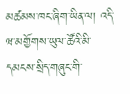མཚམས་ཁང་ཞིག་ཡིན་ལ། འདི་ཝ་མགྱོགས་ཡུལ་ཚོའི་མི་དམངས་སྲིད་གཞུང་གི་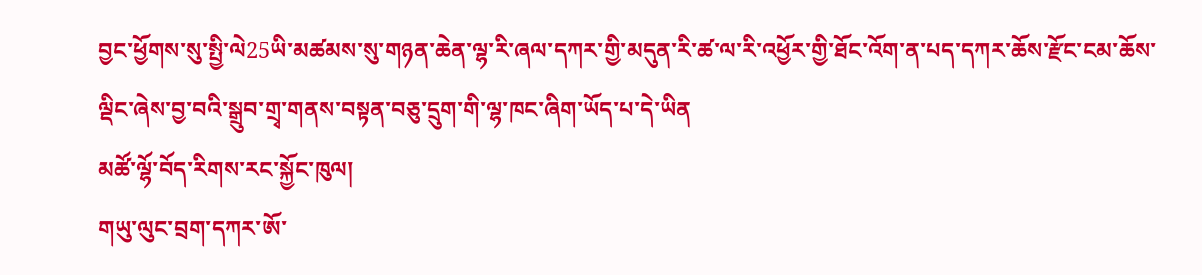བྱང་ཕྱོགས་སུ་སྤྱི་ལེ25ཡི་མཚམས་སུ་གཉན་ཆེན་ལྷ་རི་ཞལ་དཀར་གྱི་མདུན་རི་ཚ་ལ་རི་འཕྱོར་གྱི་ཐོང་འོག་ན་པད་དཀར་ཆོས་རྫོང་ངམ་ཆོས་ལྡིང་ཞེས་བྱ་བའི་སྒྲུབ་གྲྭ་གནས་བསྟན་བཅུ་དྲུག་གི་ལྷ་ཁང་ཞིག་ཡོད་པ་དེ་ཡིན
མཚོ་ལྷོ་བོད་རིགས་རང་སྐྱོང་ཁུལ།
གཡུ་ལུང་བྲག་དཀར་ཨོ་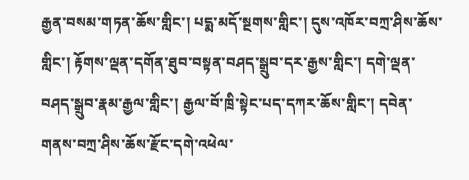རྒྱན་བསམ་གཏན་ཆོས་གླིང་། པདྨ་མདོ་སྔགས་གླིང་། དུས་འཁོར་བཀྲ་ཤིས་ཆོས་གླིང་། རྟོགས་ལྡན་དགོན་ཐུབ་བསྟན་བཤད་སྒྲུབ་དར་རྒྱས་གླིང་། དགེ་ལྡན་བཤད་སྒྲུབ་རྣམ་རྒྱལ་གླིང་། རྒྱལ་བོ་ཁྲི་སྟེང་པད་དཀར་ཆོས་གླིང་། དབེན་གནས་བཀྲ་ཤིས་ཆོས་རྫོང་དགེ་འཕེལ་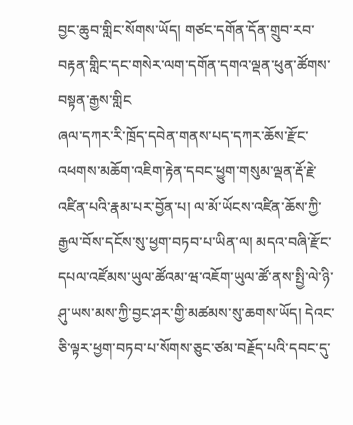བྱང་ཆུབ་གླིང་སོགས་ཡོད། གཙང་དགོན་དོན་གྲུབ་རབ་བརྟན་གླིང་དང་གསེར་ལག་དགོན་དགའ་ལྡན་ཕུན་ཚོགས་བསྟན་རྒྱས་གླིང
ཞལ་དཀར་རི་ཁྲོད་དབེན་གནས་པད་དཀར་ཆོས་རྫོང་
འཕགས་མཆོག་འཇིག་རྟེན་དབང་ཕྱུག་གསུམ་ལྡན་རྡོ་རྗེ་འཛིན་པའི་རྣམ་པར་བྱོན་པ། ལ་མོ་ཡོངས་འཛིན་ཆོས་ཀྱི་རྒྱལ་བོས་དངོས་སུ་ཕྱག་བཏབ་པ་ཡིན་ལ། མདའ་བཞི་རྫོང་དཔལ་འཛོམས་ཡུལ་ཚོའམ་ཝ་འཇོག་ཡུལ་ཚོ་ནས་སྤྱི་ལེ་ཉི་ཤུ་ཡས་མས་ཀྱི་བྱང་ཤར་གྱི་མཚམས་སུ་ཆགས་ཡོད། དེའང་ཅི་ལྟར་ཕྱག་བཏབ་པ་སོགས་ཅུང་ཙམ་བརྗོད་པའི་དབང་དུ་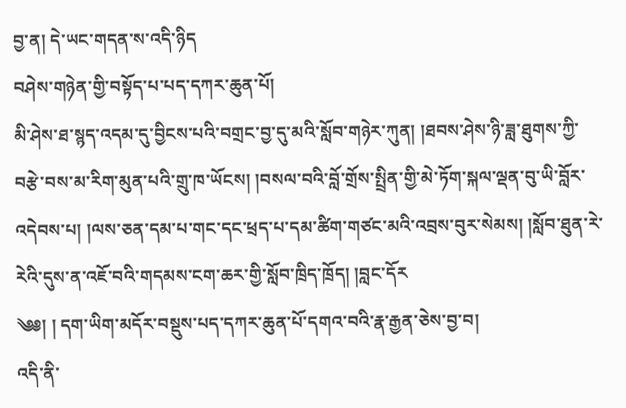བྱ་ན། དེ་ཡང་གདན་ས་འདི་ཉིད
བཤེས་གཉེན་གྱི་བསྟོད་པ་པད་དཀར་ཆུན་པོ།
མི་ཤེས་ཐ་སྙད་འདམ་དུ་བྱིངས་པའི་བགྲང་བྱ་དུ་མའི་སློབ་གཉེར་ཀུན། །ཐབས་ཤེས་ཉི་ཟླ་ཐུགས་ཀྱི་བརྩེ་བས་མ་རིག་མུན་པའི་གྲུ་ཁ་ཡོངས། །བསལ་བའི་བློ་གྲོས་སྤྲིན་གྱི་མེ་ཏོག་སྐལ་ལྡན་བུ་ཡི་བློར་འདེབས་པ། །ལས་ཅན་དམ་པ་གང་དང་ཕྲད་པ་དམ་ཚིག་གཙང་མའི་འབྲས་བུར་སེམས། །སློབ་ཐུན་རེ་རེའི་དུས་ན་འཇོ་བའི་གདམས་ངག་ཆར་གྱི་སློབ་ཁྲིད་ཁྲོད། །བླང་དོར
༄༅། ། དག་ཡིག་མདོར་བསྡུས་པད་དཀར་ཆུན་པོ་དགའ་བའི་རྣ་རྒྱན་ཅེས་བྱ་བ།
འདི་ནི་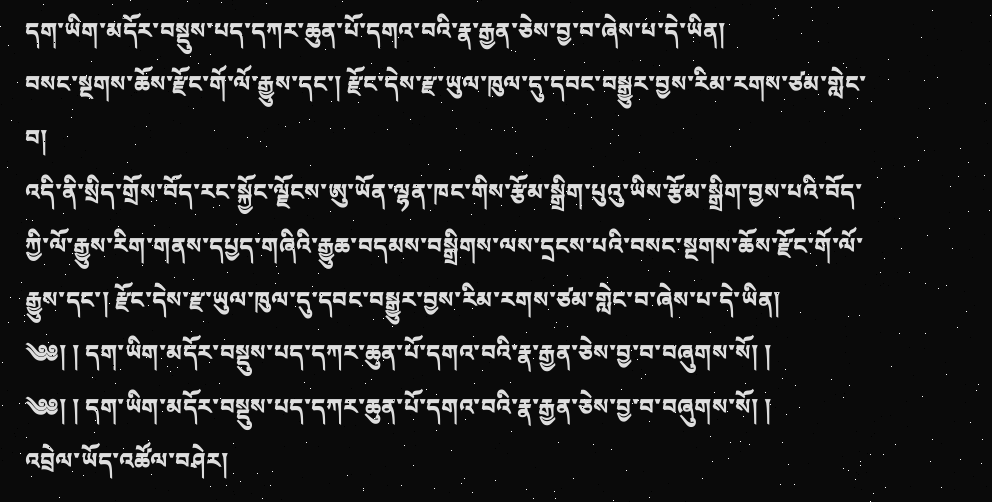དག་ཡིག་མདོར་བསྡུས་པད་དཀར་ཆུན་པོ་དགའ་བའི་རྣ་རྒྱན་ཅེས་བྱ་བ་ཞེས་པ་དེ་ཡིན།
བསང་སྔགས་ཆོས་རྫོང་གོ་ལོ་རྒྱུས་དང་། རྫོང་དེས་རྫ་ཡུལ་ཁུལ་དུ་དབང་བསྒྱུར་བྱས་རིམ་རགས་ཙམ་གླེང་བ།
འདི་ནི་སྲིད་གྲོས་བོད་རང་སྐྱོང་ལྗོངས་ཨུ་ཡོན་ལྷན་ཁང་གིས་རྩོམ་སྒྲིག་པུའུ་ཡིས་རྩོམ་སྒྲིག་བྱས་པའི་བོད་ཀྱི་ལོ་རྒྱུས་རིག་གནས་དཔྱད་གཞིའི་རྒྱུཆ་བདམས་བསྒྲིགས་ལས་དྲངས་པའི་བསང་སྔགས་ཆོས་རྫོང་གོ་ལོ་རྒྱུས་དང་། རྫོང་དེས་རྫ་ཡུལ་ཁུལ་དུ་དབང་བསྒྱུར་བྱས་རིམ་རགས་ཙམ་གླེང་བ་ཞེས་པ་དེ་ཡིན།
༄༅། ། དག་ཡིག་མདོར་བསྡུས་པད་དཀར་ཆུན་པོ་དགའ་བའི་རྣ་རྒྱན་ཅེས་བྱ་བ་བཞུགས་སོ། །
༄༅། ། དག་ཡིག་མདོར་བསྡུས་པད་དཀར་ཆུན་པོ་དགའ་བའི་རྣ་རྒྱན་ཅེས་བྱ་བ་བཞུགས་སོ། །
འབྲེལ་ཡོད་འཚོལ་བཤེར།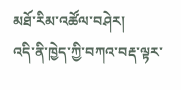མཐོ་རིམ་འཚོལ་བཤེར།
འདི་ནི་ཁྱེད་ཀྱི་བཀའ་བརྡ་ལྟར་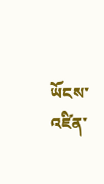ཡོངས་འཛིན་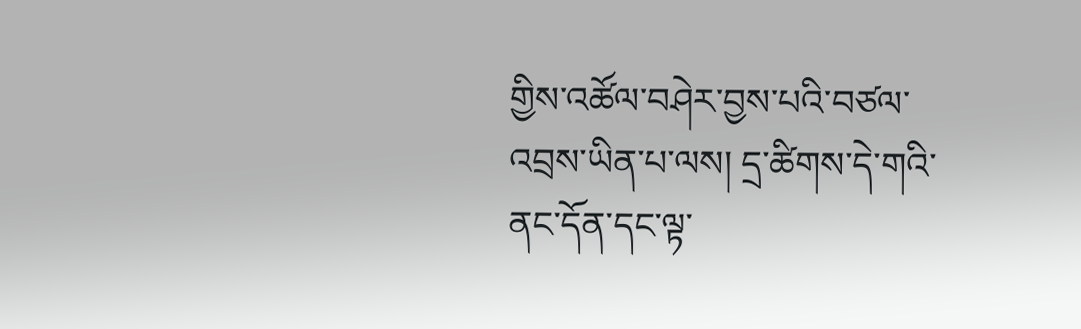གྱིས་འཚོལ་བཤེར་བྱས་པའི་བཙལ་འབྲས་ཡིན་པ་ལས། དྲ་ཚིགས་དེ་གའི་ནང་དོན་དང་ལྟ་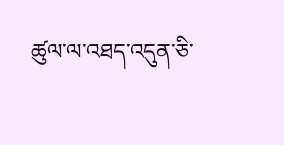ཚུལ་ལ་འཐད་འདུན་ཅི་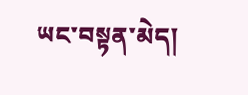ཡང་བསྟན་མེད།